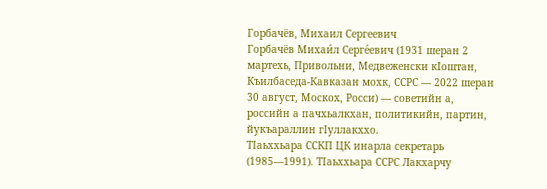Горбачёв, Михаил Сергеевич
Горбачёв Михаи́л Серге́евич (1931 шеран 2 мартехь, Привольни, Медвеженски кӀоштан, Къилбаседа-Кавказан мохк, ССРС — 2022 шеран 30 август, Москох, Росси) — советийн а, российн а пачхьалкхан, политикийн, партин, йукъараллин гӀуллакххо.
ТӀаьххьара ССКП ЦК инарла секретарь (1985—1991). ТӀаьххьара ССРС Лакхарчу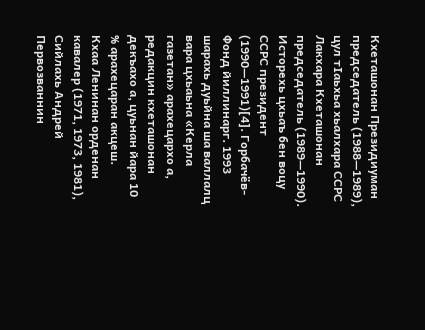Кхеташонан Президиуман председатель (1988—1989), цул тӀаьхьа хьалхара ССРС Лакхара Кхеташонан председатель (1989—1990). Исторехь цхьаъ бен воцу ССРС президент (1990—1991)[4]. Горбачёв-Фонд йиллинарг. 1993 шарахь дуьйна ша валлалц вара цхьаьна «Керла газетан» арахецархо а, редакцин кхеташонан декъахо а, цуьнан йара 10 % арахецаран акцеш.
Кхаа Ленинан орденан кавалер (1971, 1973, 1981), Сийлахь Андрей Первозваннин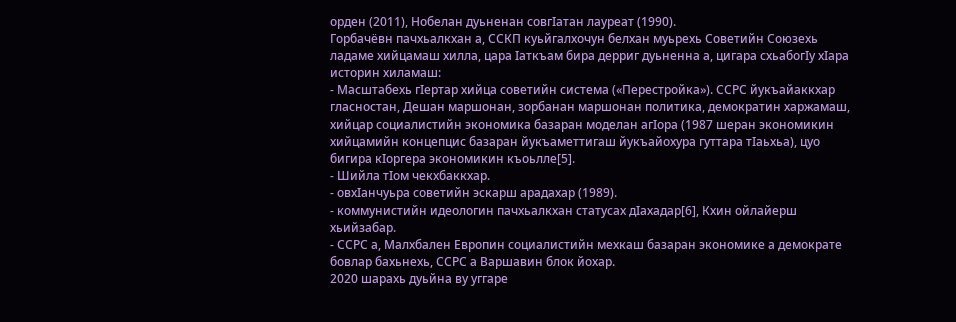орден (2011), Нобелан дуьненан совгӀатан лауреат (1990).
Горбачёвн пачхьалкхан а, ССКП куьйгалхочун белхан муьрехь Советийн Союзехь ладаме хийцамаш хилла, цара Ӏаткъам бира дерриг дуьненна а, цигара схьабогӀу хӀара историн хиламаш:
- Масштабехь гӀертар хийца советийн система («Перестройка»). ССРС йукъайаккхар гласностан, Дешан маршонан, зорбанан маршонан политика, демократин харжамаш, хийцар социалистийн экономика базаран моделан агӀора (1987 шеран экономикин хийцамийн концепцис базаран йукъаметтигаш йукъайохура гуттара тӀаьхьа), цуо бигира кӀоргера экономикин къоьлле[5].
- Шийла тӀом чекхбаккхар.
- овхӀанчуьра советийн эскарш арадахар (1989).
- коммунистийн идеологин пачхьалкхан статусах дӀахадар[6], Кхин ойлайерш хьийзабар.
- ССРС а, Малхбален Европин социалистийн мехкаш базаран экономике а демократе бовлар бахьнехь, ССРС а Варшавин блок йохар.
2020 шарахь дуьйна ву уггаре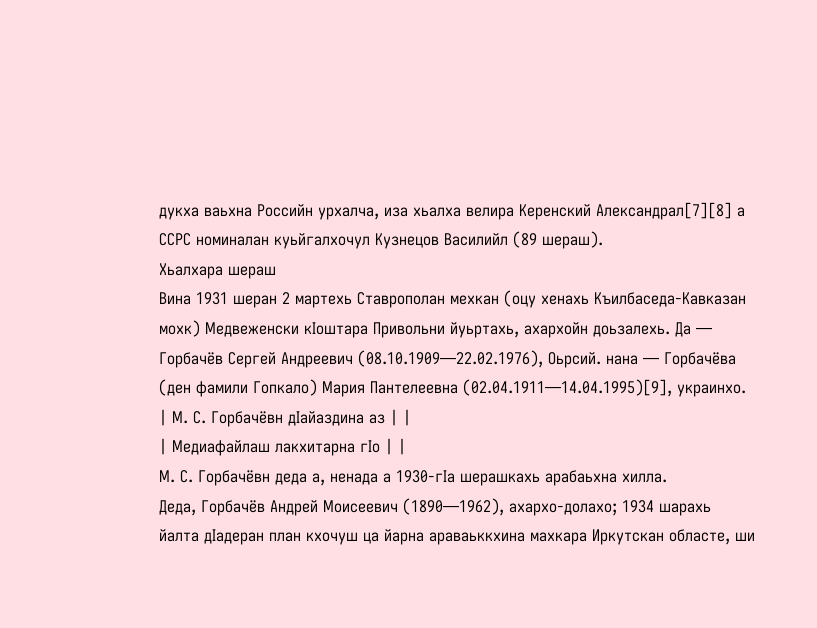дукха ваьхна Российн урхалча, иза хьалха велира Керенский Александрал[7][8] а ССРС номиналан куьйгалхочул Кузнецов Василийл (89 шераш).
Хьалхара шераш
Вина 1931 шеран 2 мартехь Ставрополан мехкан (оцу хенахь Къилбаседа-Кавказан мохк) Медвеженски кӀоштара Привольни йуьртахь, ахархойн доьзалехь. Да — Горбачёв Сергей Андреевич (08.10.1909—22.02.1976), Оьрсий. нана — Горбачёва (ден фамили Гопкало) Мария Пантелеевна (02.04.1911—14.04.1995)[9], украинхо.
| М. С. Горбачёвн дӀайаздина аз | |
| Медиафайлаш лакхитарна гӀо | |
М. С. Горбачёвн деда а, ненада а 1930-гӀа шерашкахь арабаьхна хилла.
Деда, Горбачёв Андрей Моисеевич (1890—1962), ахархо-долахо; 1934 шарахь йалта дӀадеран план кхочуш ца йарна араваьккхина махкара Иркутскан областе, ши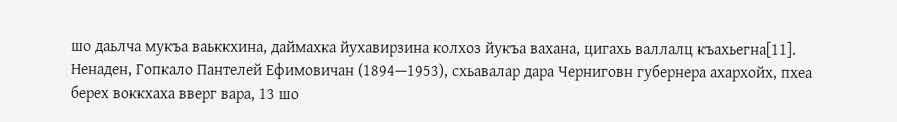шо даьлча мукъа ваьккхина, даймахка йухавирзина колхоз йукъа вахана, цигахь валлалц къахьегна[11].
Ненаден, Гопкало Пантелей Ефимовичан (1894—1953), схьавалар дара Черниговн губернера ахархойх, пхеа берех воккхаха вверг вара, 13 шо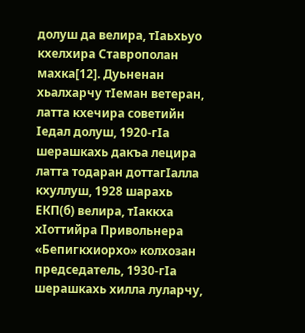долуш да велира, тӀаьхьуо кхелхира Ставрополан махка[12]. Дуьненан хьалхарчу тӀеман ветеран, латта кхечира советийн Ӏедал долуш, 1920-гӀа шерашкахь дакъа лецира латта тодаран доттагӀалла кхуллуш, 1928 шарахь ЕКП(б) велира, тӀаккха хӀоттийра Привольнера «Бепигкхиорхо» колхозан председатель, 1930-гӀа шерашкахь хилла луларчу,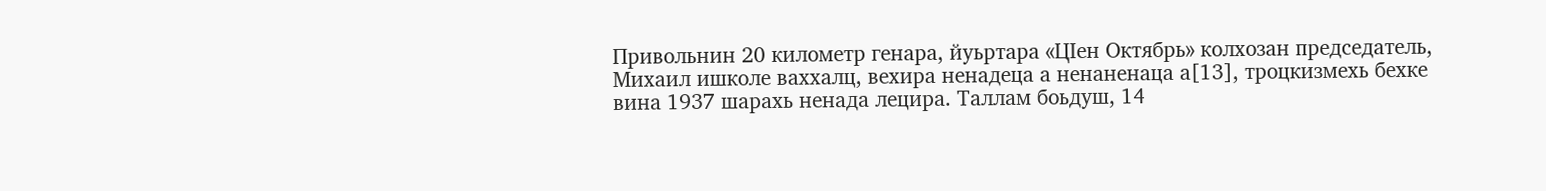Привольнин 20 километр генара, йуьртара «ЦӀен Октябрь» колхозан председатель, Михаил ишколе ваххалц, вехира ненадеца а ненаненаца а[13], троцкизмехь бехке вина 1937 шарахь ненада лецира. Таллам боьдуш, 14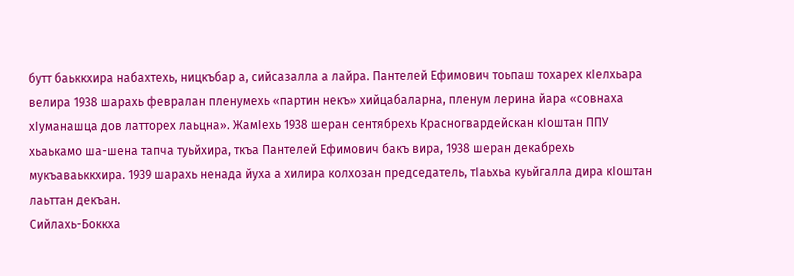бутт баьккхира набахтехь, ницкъбар а, сийсазалла а лайра. Пантелей Ефимович тоьпаш тохарех кӀелхьара велира 1938 шарахь февралан пленумехь «партин некъ» хийцабаларна, пленум лерина йара «совнаха хӀуманашца дов латторех лаьцна». ЖамӀехь 1938 шеран сентябрехь Красногвардейскан кӀоштан ППУ хьаькамо ша-шена тапча туьйхира, ткъа Пантелей Ефимович бакъ вира, 1938 шеран декабрехь мукъаваьккхира. 1939 шарахь ненада йуха а хилира колхозан председатель, тӀаьхьа куьйгалла дира кӀоштан лаьттан декъан.
Сийлахь-Боккха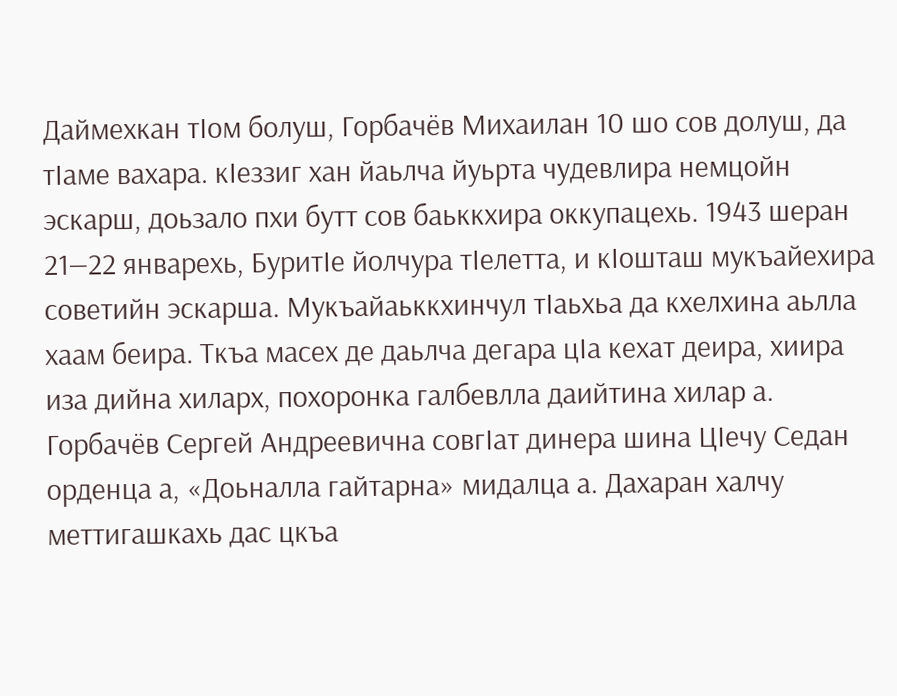Даймехкан тӀом болуш, Горбачёв Михаилан 10 шо сов долуш, да тӀаме вахара. кӀеззиг хан йаьлча йуьрта чудевлира немцойн эскарш, доьзало пхи бутт сов баьккхира оккупацехь. 1943 шеран 21—22 январехь, БуритӀе йолчура тӀелетта, и кӀошташ мукъайехира советийн эскарша. Мукъайаьккхинчул тӀаьхьа да кхелхина аьлла хаам беира. Ткъа масех де даьлча дегара цӀа кехат деира, хиира иза дийна хиларх, похоронка галбевлла даийтина хилар а. Горбачёв Сергей Андреевична совгӀат динера шина ЦӀечу Седан орденца а, «Доьналла гайтарна» мидалца а. Дахаран халчу меттигашкахь дас цкъа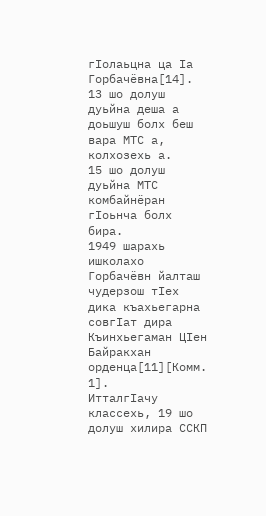гӀолаьцна ца Ӏа Горбачёвна[14].
13 шо долуш дуьйна деша а доьшуш болх беш вара МТС а, колхозехь а.
15 шо долуш дуьйна МТС комбайнёран гӀоьнча болх бира.
1949 шарахь ишколахо Горбачёвн йалташ чудерзош тӀех дика къахьегарна совгӀат дира Къинхьегаман ЦӀен Байракхан орденца[11][Комм. 1].
ИтталгӀачу классехь, 19 шо долуш хилира ССКП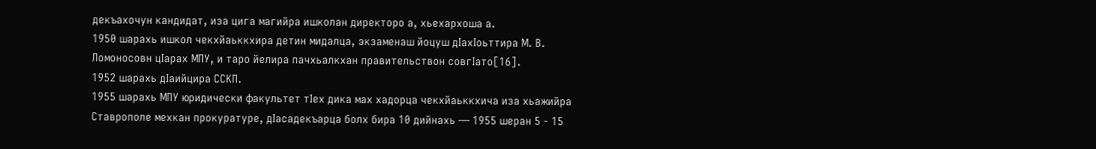декъахочун кандидат, иза цига магийра ишколан директоро а, хьехархоша а.
1950 шарахь ишкол чекхйаьккхира детин мидалца, экзаменаш йоцуш дӀахӀоьттира М. В. Ломоносовн цӀарах МПУ, и таро йелира пачхьалкхан правительствон совгӀато[16].
1952 шарахь дӀаийцира ССКП.
1955 шарахь МПУ юридически факультет тӀех дика мах хадорца чекхйаьккхича иза хьажийра Ставрополе мехкан прокуратуре, дӀасадекъарца болх бира 10 дийнахь — 1955 шеран 5 - 15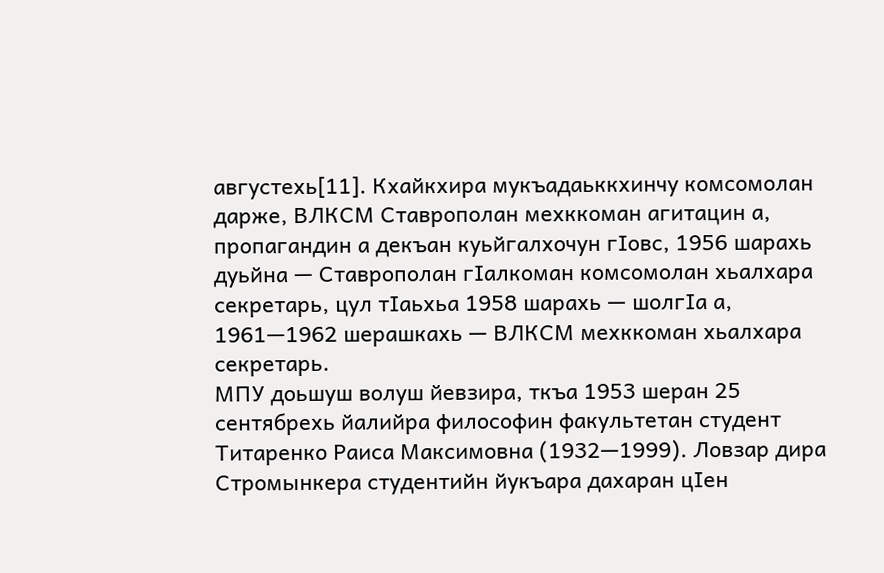августехь[11]. Кхайкхира мукъадаьккхинчу комсомолан дарже, ВЛКСМ Ставрополан мехккоман агитацин а, пропагандин а декъан куьйгалхочун гӀовс, 1956 шарахь дуьйна — Ставрополан гӀалкоман комсомолан хьалхара секретарь, цул тӀаьхьа 1958 шарахь — шолгӀа а, 1961—1962 шерашкахь — ВЛКСМ мехккоман хьалхара секретарь.
МПУ доьшуш волуш йевзира, ткъа 1953 шеран 25 сентябрехь йалийра философин факультетан студент Титаренко Раиса Максимовна (1932—1999). Ловзар дира Стромынкера студентийн йукъара дахаран цӀен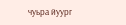чуьра йуург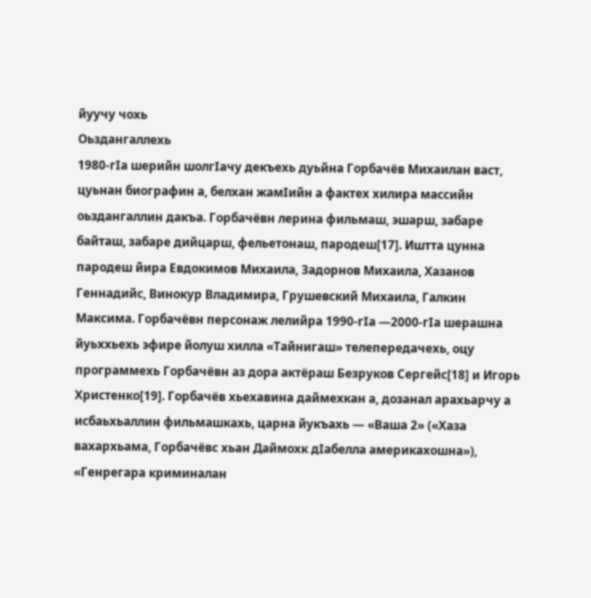йуучу чохь
Оьздангаллехь
1980-гӀа шерийн шолгӀачу декъехь дуьйна Горбачёв Михаилан васт, цуьнан биографин а, белхан жамӀийн а фактех хилира массийн оьздангаллин дакъа. Горбачёвн лерина фильмаш, эшарш, забаре байташ, забаре дийцарш, фельетонаш, пародеш[17]. Иштта цунна пародеш йира Евдокимов Михаила, Задорнов Михаила, Хазанов Геннадийс, Винокур Владимира, Грушевский Михаила, Галкин Максима. Горбачёвн персонаж лелийра 1990-гӀа —2000-гӀа шерашна йуьххьехь эфире йолуш хилла «Тайнигаш» телепередачехь, оцу программехь Горбачёвн аз дора актёраш Безруков Сергейс[18] и Игорь Христенко[19]. Горбачёв хьехавина даймехкан а, дозанал арахьарчу а исбаьхьаллин фильмашкахь, царна йукъахь — «Ваша 2» («Хаза вахархьама, Горбачёвс хьан Даймохк дӀабелла америкахошна»), «Генрегара криминалан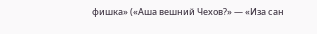фишка» («Аша вешний Чехов?» — «Иза сан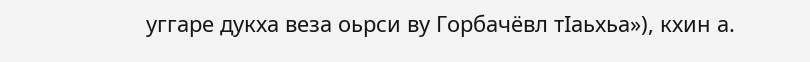уггаре дукха веза оьрси ву Горбачёвл тӀаьхьа»), кхин а.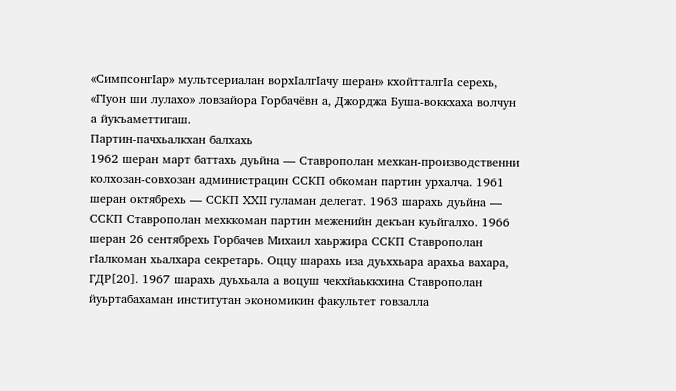«СимпсонгӀар» мультсериалан ворхӀалгӀачу шеран» кхойтталгӀа серехь, «ГӀуон ши лулахо» ловзайора Горбачёвн а, Джорджа Буша-воккхаха волчун а йукъаметтигаш.
Партин-пачхьалкхан балхахь
1962 шеран март баттахь дуьйна — Ставрополан мехкан-производственни колхозан-совхозан администрацин ССКП обкоман партин урхалча. 1961 шеран октябрехь — ССКП XXII гуламан делегат. 1963 шарахь дуьйна — ССКП Ставрополан мехккоман партин меженийн декъан куьйгалхо. 1966 шеран 26 сентябрехь Горбачев Михаил хаьржира ССКП Ставрополан гӀалкоман хьалхара секретарь. Оццу шарахь иза дуьххьара арахьа вахара, ГДР[20]. 1967 шарахь дуьхьала а воцуш чекхйаьккхина Ставрополан йуьртабахаман институтан экономикин факультет говзалла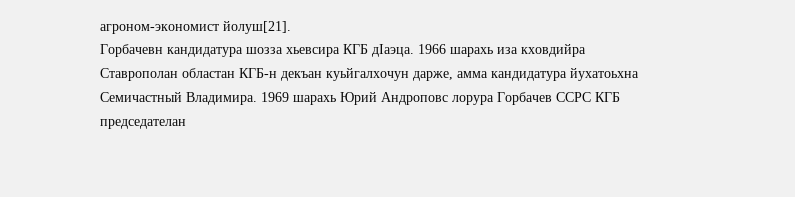агроном-экономист йолуш[21].
Горбачевн кандидатура шозза хьевсира КГБ дӀаэца. 1966 шарахь иза кховдийра Ставрополан областан КГБ-н декъан куьйгалхочун дарже, амма кандидатура йухатоьхна Семичастный Владимира. 1969 шарахь Юрий Андроповс лорура Горбачев ССРС КГБ председателан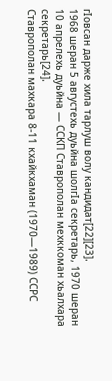гӀовсан дарже хила тарлуш волу кандидат[22][23].
1968 шеран 5 августехь дуьйна шолгӀа секретарь, 1970 шеран 10 апрелехь дуьйна — ССКП Ставрополан мехккоман хьалхара секретарь[24].
Ставрополан махкара 8-11 кхайкхаман (1970—1989) ССРС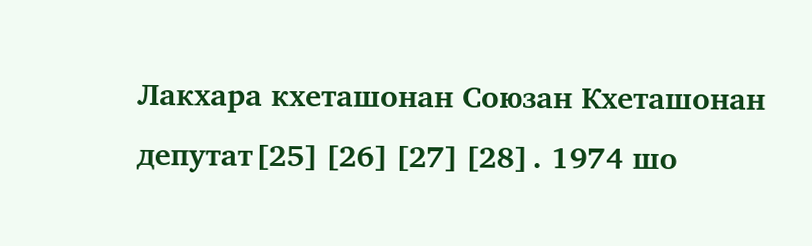Лакхара кхеташонан Союзан Кхеташонан депутат[25][26][27][28]. 1974 шо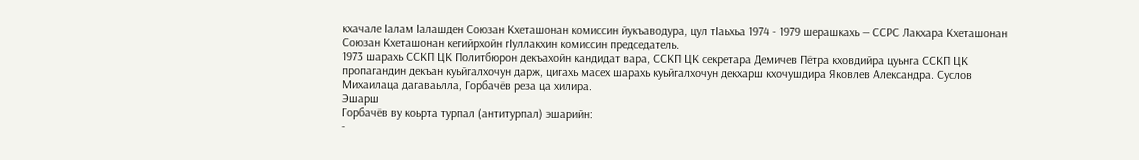кхачале Ӏалам Ӏалашден Союзан Кхеташонан комиссин йукъаводура, цул тӀаьхьа 1974 - 1979 шерашкахь — ССРС Лакхара Кхеташонан Союзан Кхеташонан кегийрхойн гӀуллакхин комиссин председатель.
1973 шарахь ССКП ЦК Политбюрон декъахойн кандидат вара, ССКП ЦК секретара Демичев Пётра кховдийра цуьнга ССКП ЦК пропагандин декъан куьйгалхочун дарж, цигахь масех шарахь куьйгалхочун декхарш кхочушдира Яковлев Александра. Суслов Михаилаца дагаваьлла, Горбачёв реза ца хилира.
Эшарш
Горбачёв ву коьрта турпал (антитурпал) эшарийн:
-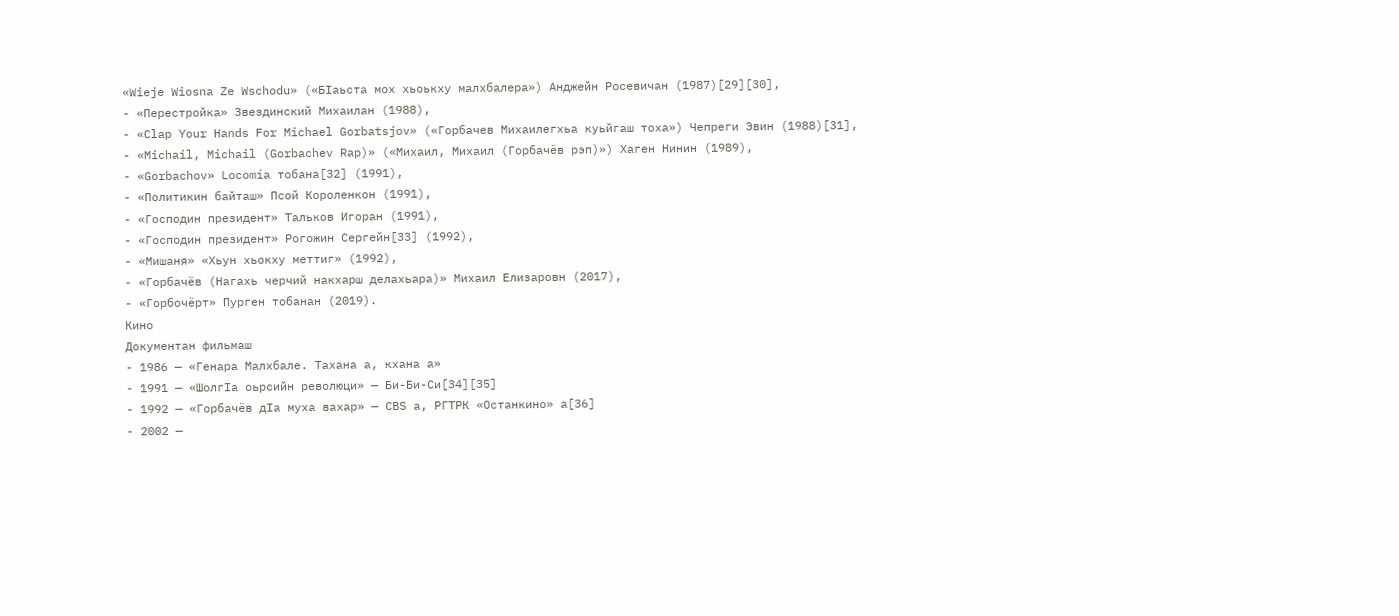«Wieje Wiosna Ze Wschodu» («БӀаьста мох хьоькху малхбалера») Анджейн Росевичан (1987)[29][30],
- «Перестройка» Звездинский Михаилан (1988),
- «Clap Your Hands For Michael Gorbatsjov» («Горбачев Михаилегхьа куьйгаш тоха») Чепреги Эвин (1988)[31],
- «Michail, Michail (Gorbachev Rap)» («Михаил, Михаил (Горбачёв рэп)») Хаген Нинин (1989),
- «Gorbachov» Locomía тобана[32] (1991),
- «Политикин байташ» Псой Короленкон (1991),
- «Господин президент» Тальков Игоран (1991),
- «Господин президент» Рогожин Сергейн[33] (1992),
- «Мишаня» «Хьун хьокху меттиг» (1992),
- «Горбачёв (Нагахь черчий накхарш делахьара)» Михаил Елизаровн (2017),
- «Горбочёрт» Пурген тобанан (2019).
Кино
Документан фильмаш
- 1986 — «Генара Малхбале. Тахана а, кхана а»
- 1991 — «ШолгӀа оьрсийн революци» — Би-Би-Си[34][35]
- 1992 — «Горбачёв дӀа муха вахар» — CBS а, РГТРК «Останкино» а[36]
- 2002 —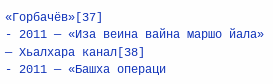«Горбачёв»[37]
- 2011 — «Иза веина вайна маршо йала» — Хьалхара канал[38]
- 2011 — «Башха операци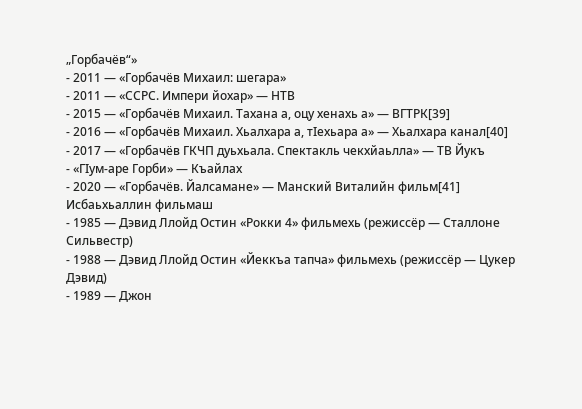„Горбачёв“»
- 2011 — «Горбачёв Михаил: шегара»
- 2011 — «ССРС. Импери йохар» — НТВ
- 2015 — «Горбачёв Михаил. Тахана а, оцу хенахь а» — ВГТРК[39]
- 2016 — «Горбачёв Михаил. Хьалхара а, тӀехьара а» — Хьалхара канал[40]
- 2017 — «Горбачёв ГКЧП дуьхьала. Спектакль чекхйаьлла» — ТВ Йукъ
- «ГӀум-аре Горби» — Къайлах
- 2020 — «Горбачёв. Йалсамане» — Манский Виталийн фильм[41]
Исбаьхьаллин фильмаш
- 1985 — Дэвид Ллойд Остин «Рокки 4» фильмехь (режиссёр — Сталлоне Сильвестр)
- 1988 — Дэвид Ллойд Остин «Йеккъа тапча» фильмехь (режиссёр — Цукер Дэвид)
- 1989 — Джон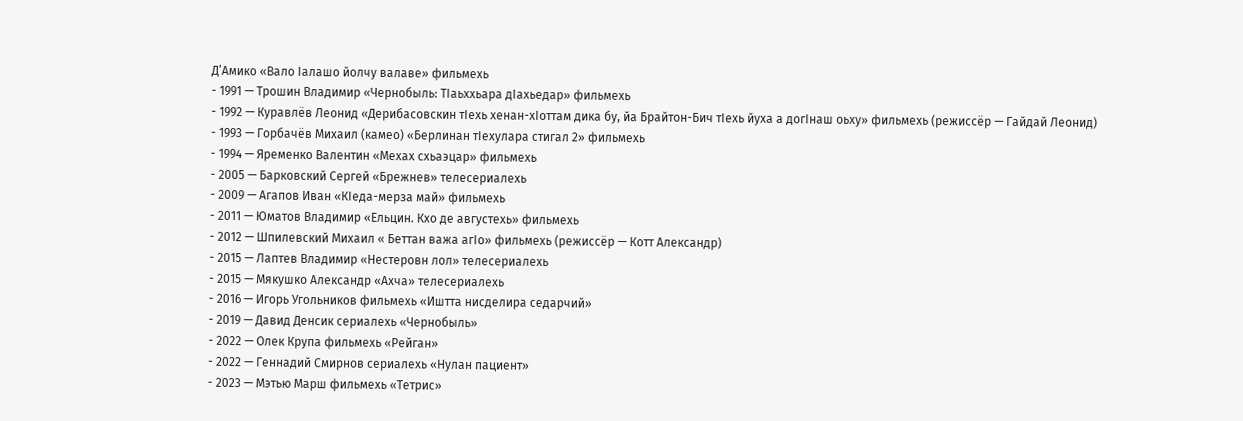Д’Амико «Вало Ӏалашо йолчу валаве» фильмехь
- 1991 — Трошин Владимир «Чернобыль: ТӀаьххьара дӀахьедар» фильмехь
- 1992 — Куравлёв Леонид «Дерибасовскин тӀехь хенан-хӀоттам дика бу, йа Брайтон-Бич тӀехь йуха а догӀнаш оьху» фильмехь (режиссёр — Гайдай Леонид)
- 1993 — Горбачёв Михаил (камео) «Берлинан тӀехулара стигал 2» фильмехь
- 1994 — Яременко Валентин «Мехах схьаэцар» фильмехь
- 2005 — Барковский Сергей «Брежнев» телесериалехь
- 2009 — Агапов Иван «КӀеда-мерза май» фильмехь
- 2011 — Юматов Владимир «Ельцин. Кхо де августехь» фильмехь
- 2012 — Шпилевский Михаил « Беттан важа агӀо» фильмехь (режиссёр — Котт Александр)
- 2015 — Лаптев Владимир «Нестеровн лол» телесериалехь
- 2015 — Мякушко Александр «Ахча» телесериалехь
- 2016 — Игорь Угольников фильмехь «Иштта нисделира седарчий»
- 2019 — Давид Денсик сериалехь «Чернобыль»
- 2022 — Олек Крупа фильмехь «Рейган»
- 2022 — Геннадий Смирнов сериалехь «Нулан пациент»
- 2023 — Мэтью Марш фильмехь «Тетрис»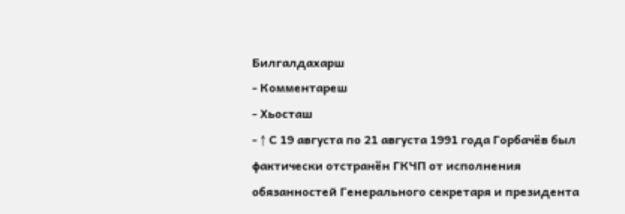Билгалдахарш
- Комментареш
- Хьосташ
- ↑ С 19 августа по 21 августа 1991 года Горбачёв был фактически отстранён ГКЧП от исполнения обязанностей Генерального секретаря и президента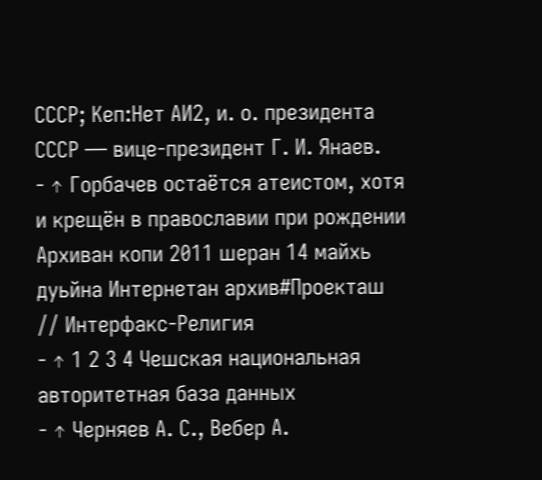СССР; Кеп:Нет АИ2, и. о. президента СССР — вице-президент Г. И. Янаев.
- ↑ Горбачев остаётся атеистом, хотя и крещён в православии при рождении Архиван копи 2011 шеран 14 майхь дуьйна Интернетан архив#Проекташ // Интерфакс-Религия
- ↑ 1 2 3 4 Чешская национальная авторитетная база данных
- ↑ Черняев А. С., Вебер А.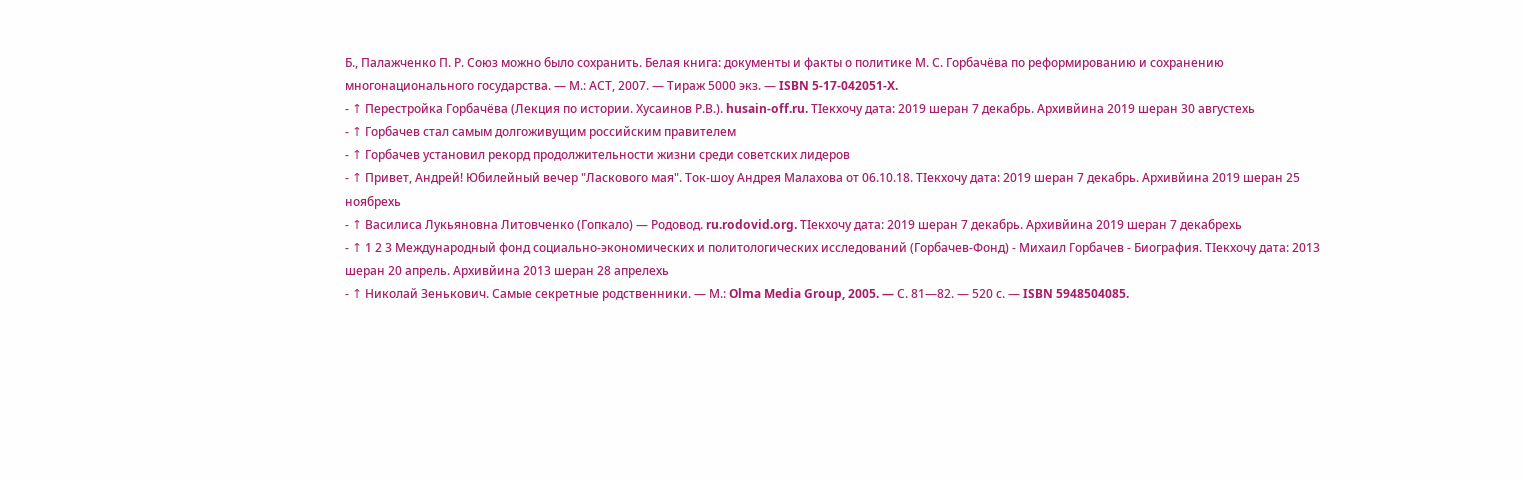Б., Палажченко П. Р. Союз можно было сохранить. Белая книга: документы и факты о политике М. С. Горбачёва по реформированию и сохранению многонационального государства. — М.: АСТ, 2007. — Тираж 5000 экз. — ISBN 5-17-042051-X.
- ↑ Перестройка Горбачёва (Лекция по истории. Хусаинов Р.В.). husain-off.ru. ТӀекхочу дата: 2019 шеран 7 декабрь. Архивйина 2019 шеран 30 августехь
- ↑ Горбачев стал самым долгоживущим российским правителем
- ↑ Горбачев установил рекорд продолжительности жизни среди советских лидеров
- ↑ Привет, Андрей! Юбилейный вечер "Ласкового мая". Ток-шоу Андрея Малахова от 06.10.18. ТӀекхочу дата: 2019 шеран 7 декабрь. Архивйина 2019 шеран 25 ноябрехь
- ↑ Василиса Лукьяновна Литовченко (Гопкало) — Родовод. ru.rodovid.org. ТӀекхочу дата: 2019 шеран 7 декабрь. Архивйина 2019 шеран 7 декабрехь
- ↑ 1 2 3 Международный фонд социально-экономических и политологических исследований (Горбачев-Фонд) - Михаил Горбачев - Биография. ТӀекхочу дата: 2013 шеран 20 апрель. Архивйина 2013 шеран 28 апрелехь
- ↑ Николай Зенькович. Самые секретные родственники. — М.: Olma Media Group, 2005. — С. 81—82. — 520 с. — ISBN 5948504085.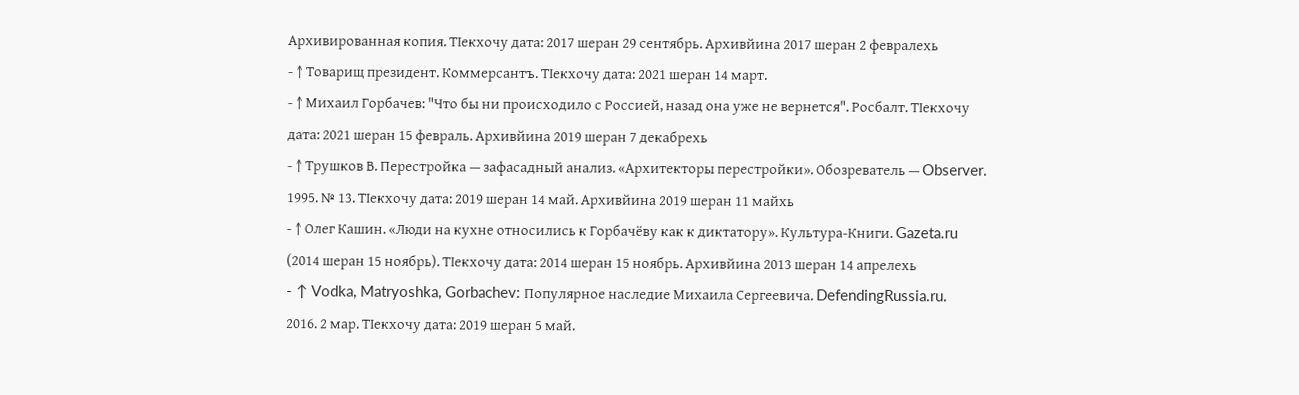Архивированная копия. ТӀекхочу дата: 2017 шеран 29 сентябрь. Архивйина 2017 шеран 2 февралехь
- ↑ Товарищ президент. Коммерсантъ. ТӀекхочу дата: 2021 шеран 14 март.
- ↑ Михаил Горбачев: "Что бы ни происходило с Россией, назад она уже не вернется". Росбалт. ТӀекхочу дата: 2021 шеран 15 февраль. Архивйина 2019 шеран 7 декабрехь
- ↑ Трушков В. Перестройка — зафасадный анализ. «Архитекторы перестройки». Обозреватель — Observer. 1995. № 13. ТӀекхочу дата: 2019 шеран 14 май. Архивйина 2019 шеран 11 майхь
- ↑ Олег Кашин. «Люди на кухне относились к Горбачёву как к диктатору». Культура-Книги. Gazeta.ru (2014 шеран 15 ноябрь). ТӀекхочу дата: 2014 шеран 15 ноябрь. Архивйина 2013 шеран 14 апрелехь
- ↑ Vodka, Matryoshka, Gorbachev: Популярное наследие Михаила Сергеевича. DefendingRussia.ru. 2016. 2 мар. ТӀекхочу дата: 2019 шеран 5 май.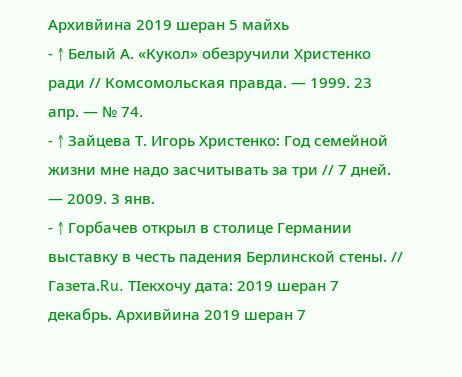Архивйина 2019 шеран 5 майхь
- ↑ Белый А. «Кукол» обезручили Христенко ради // Комсомольская правда. — 1999. 23 апр. — № 74.
- ↑ Зайцева Т. Игорь Христенко: Год семейной жизни мне надо засчитывать за три // 7 дней. — 2009. 3 янв.
- ↑ Горбачев открыл в столице Германии выставку в честь падения Берлинской стены. // Газета.Ru. ТӀекхочу дата: 2019 шеран 7 декабрь. Архивйина 2019 шеран 7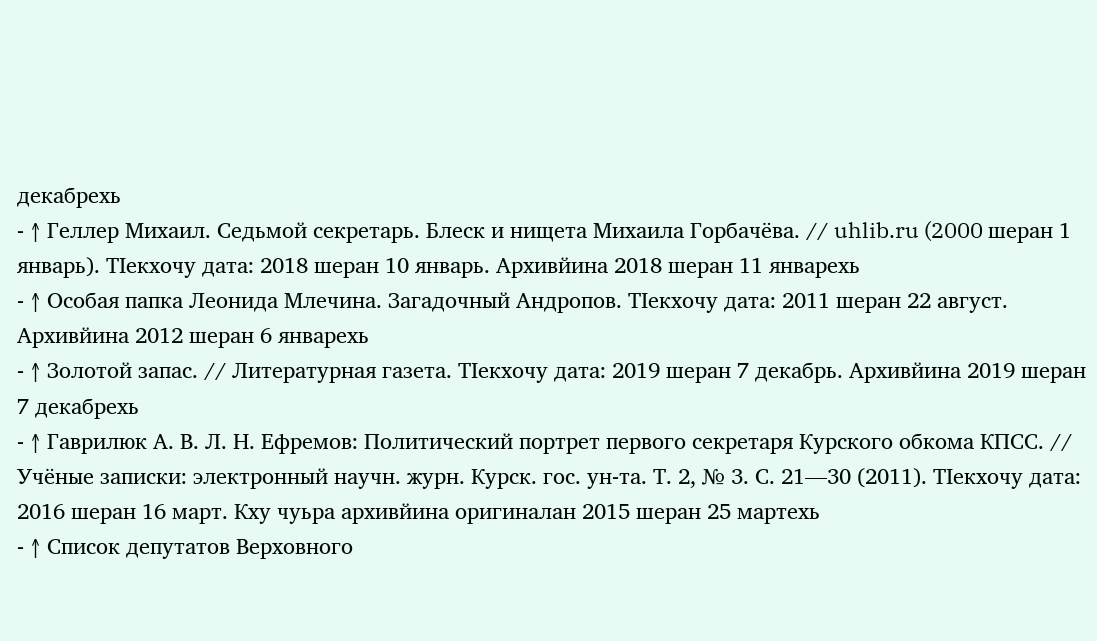декабрехь
- ↑ Геллер Михаил. Седьмой секретарь. Блеск и нищета Михаила Горбачёва. // uhlib.ru (2000 шеран 1 январь). ТӀекхочу дата: 2018 шеран 10 январь. Архивйина 2018 шеран 11 январехь
- ↑ Особая папка Леонида Млечина. Загадочный Андропов. ТӀекхочу дата: 2011 шеран 22 август. Архивйина 2012 шеран 6 январехь
- ↑ Золотой запас. // Литературная газета. ТӀекхочу дата: 2019 шеран 7 декабрь. Архивйина 2019 шеран 7 декабрехь
- ↑ Гаврилюк А. В. Л. Н. Ефремов: Политический портрет первого секретаря Курского обкома КПСС. // Учёные записки: электронный научн. журн. Курск. гос. ун-та. Т. 2, № 3. С. 21—30 (2011). ТӀекхочу дата: 2016 шеран 16 март. Кху чуьра архивйина оригиналан 2015 шеран 25 мартехь
- ↑ Список депутатов Верховного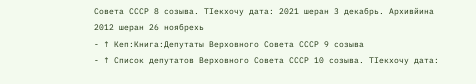Совета СССР 8 созыва. ТӀекхочу дата: 2021 шеран 3 декабрь. Архивйина 2012 шеран 26 ноябрехь
- ↑ Кеп:Книга:Депутаты Верховного Совета СССР 9 созыва
- ↑ Список депутатов Верховного Совета СССР 10 созыва. ТӀекхочу дата: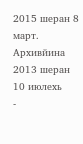2015 шеран 8 март. Архивйина 2013 шеран 10 июлехь
-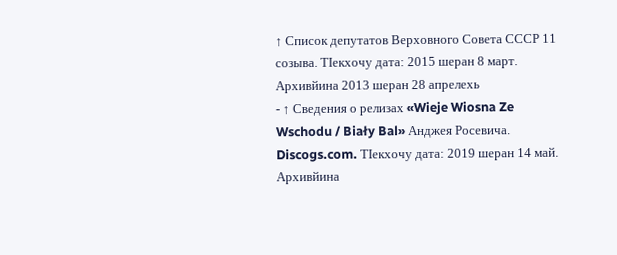↑ Список депутатов Верховного Совета СССР 11 созыва. ТӀекхочу дата: 2015 шеран 8 март. Архивйина 2013 шеран 28 апрелехь
- ↑ Сведения о релизах «Wieje Wiosna Ze Wschodu / Biały Bal» Анджея Росевича. Discogs.com. ТӀекхочу дата: 2019 шеран 14 май. Архивйина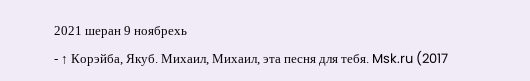2021 шеран 9 ноябрехь
- ↑ Корэйба, Якуб. Михаил, Михаил, эта песня для тебя. Msk.ru (2017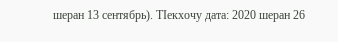шеран 13 сентябрь). ТӀекхочу дата: 2020 шеран 26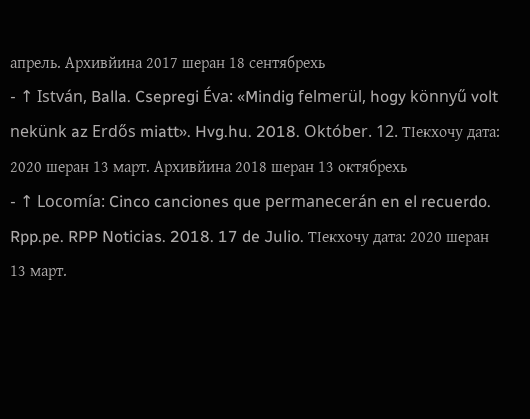апрель. Архивйина 2017 шеран 18 сентябрехь
- ↑ István, Balla. Csepregi Éva: «Mindig felmerül, hogy könnyű volt nekünk az Erdős miatt». Hvg.hu. 2018. Október. 12. ТӀекхочу дата: 2020 шеран 13 март. Архивйина 2018 шеран 13 октябрехь
- ↑ Locomía: Cinco canciones que permanecerán en el recuerdo. Rpp.pe. RPP Noticias. 2018. 17 de Julio. ТӀекхочу дата: 2020 шеран 13 март.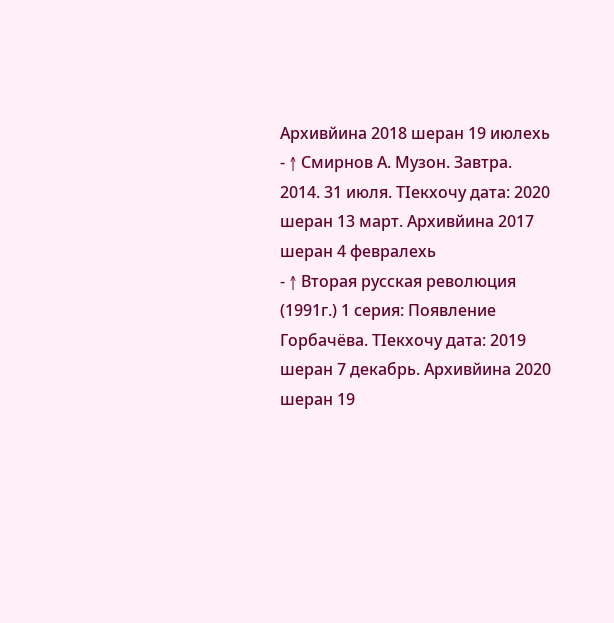Архивйина 2018 шеран 19 июлехь
- ↑ Смирнов А. Музон. Завтра. 2014. 31 июля. ТӀекхочу дата: 2020 шеран 13 март. Архивйина 2017 шеран 4 февралехь
- ↑ Вторая русская революция (1991г.) 1 серия: Появление Горбачёва. ТӀекхочу дата: 2019 шеран 7 декабрь. Архивйина 2020 шеран 19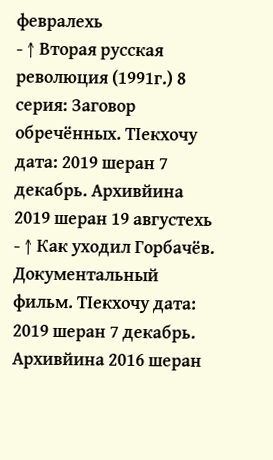февралехь
- ↑ Вторая русская революция (1991г.) 8 серия: Заговор обречённых. ТӀекхочу дата: 2019 шеран 7 декабрь. Архивйина 2019 шеран 19 августехь
- ↑ Как уходил Горбачёв. Документальный фильм. ТӀекхочу дата: 2019 шеран 7 декабрь. Архивйина 2016 шеран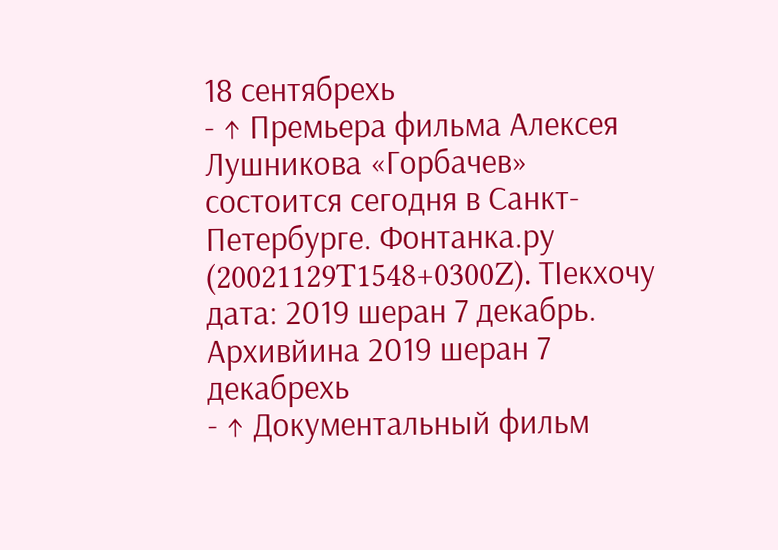18 сентябрехь
- ↑ Премьера фильма Алексея Лушникова «Горбачев» состоится сегодня в Санкт-Петербурге. Фонтанка.ру (20021129T1548+0300Z). ТӀекхочу дата: 2019 шеран 7 декабрь. Архивйина 2019 шеран 7 декабрехь
- ↑ Документальный фильм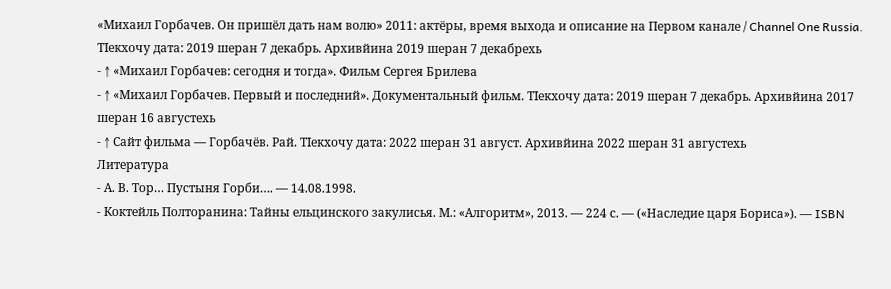«Михаил Горбачев. Он пришёл дать нам волю» 2011: актёры, время выхода и описание на Первом канале / Channel One Russia. ТӀекхочу дата: 2019 шеран 7 декабрь. Архивйина 2019 шеран 7 декабрехь
- ↑ «Михаил Горбачев: сегодня и тогда». Фильм Сергея Брилева
- ↑ «Михаил Горбачев. Первый и последний». Документальный фильм. ТӀекхочу дата: 2019 шеран 7 декабрь. Архивйина 2017 шеран 16 августехь
- ↑ Сайт фильма — Горбачёв. Рай. ТӀекхочу дата: 2022 шеран 31 август. Архивйина 2022 шеран 31 августехь
Литература
- А. В. Тор… Пустыня Горби…. — 14.08.1998.
- Коктейль Полторанина: Тайны ельцинского закулисья. М.: «Алгоритм», 2013. — 224 с. — («Наследие царя Бориса»). — ISBN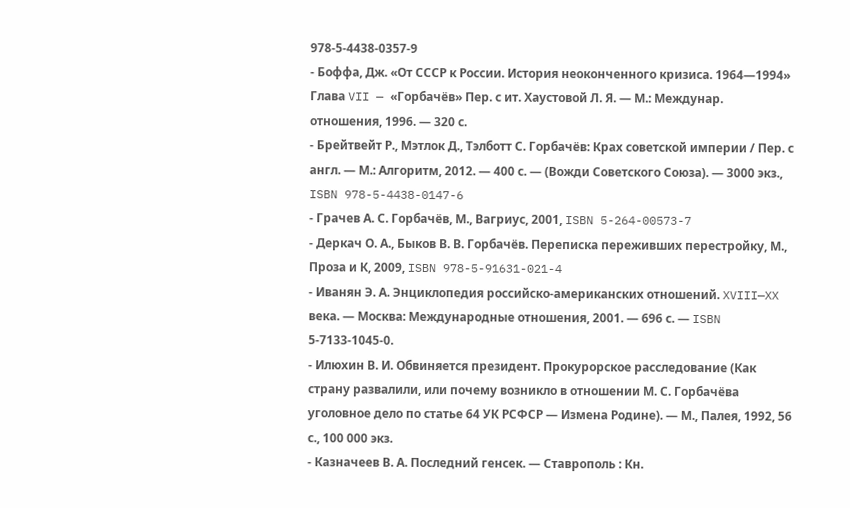978-5-4438-0357-9
- Боффа, Дж. «От СССР к России. История неоконченного кризиса. 1964—1994» Глава VII — «Горбачёв» Пер. с ит. Хаустовой Л. Я. — М.: Междунар. отношения, 1996. — 320 с.
- Брейтвейт Р., Мэтлок Д., Тэлботт С. Горбачёв: Крах советской империи / Пер. с англ. — М.: Алгоритм, 2012. — 400 с. — (Вожди Советского Союза). — 3000 экз., ISBN 978-5-4438-0147-6
- Грачев А. С. Горбачёв, М., Вагриус, 2001, ISBN 5-264-00573-7
- Деркач О. А., Быков В. В. Горбачёв. Переписка переживших перестройку, М., Проза и К, 2009, ISBN 978-5-91631-021-4
- Иванян Э. А. Энциклопедия российско-американских отношений. XVIII—XX века. — Москва: Международные отношения, 2001. — 696 с. — ISBN 5-7133-1045-0.
- Илюхин В. И. Обвиняется президент. Прокурорское расследование (Как страну развалили, или почему возникло в отношении М. С. Горбачёва уголовное дело по статье 64 УК РСФСР — Измена Родине). — М., Палея, 1992, 56 с., 100 000 экз.
- Казначеев В. А. Последний генсек. — Ставрополь : Кн.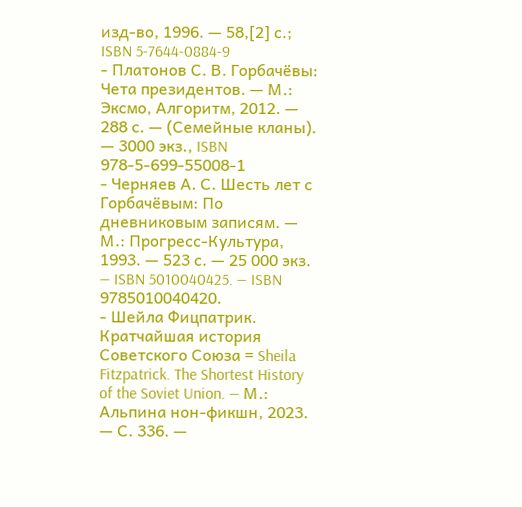изд-во, 1996. — 58,[2] с.; ISBN 5-7644-0884-9
- Платонов С. В. Горбачёвы: Чета президентов. — М.: Эксмо, Алгоритм, 2012. — 288 с. — (Семейные кланы). — 3000 экз., ISBN 978-5-699-55008-1
- Черняев А. С. Шесть лет с Горбачёвым: По дневниковым записям. — М.: Прогресс-Культура, 1993. — 523 с. — 25 000 экз. — ISBN 5010040425. — ISBN 9785010040420.
- Шейла Фицпатрик. Кратчайшая история Советского Союза = Sheila Fitzpatrick. The Shortest History of the Soviet Union. — М.: Альпина нон-фикшн, 2023. — С. 336. —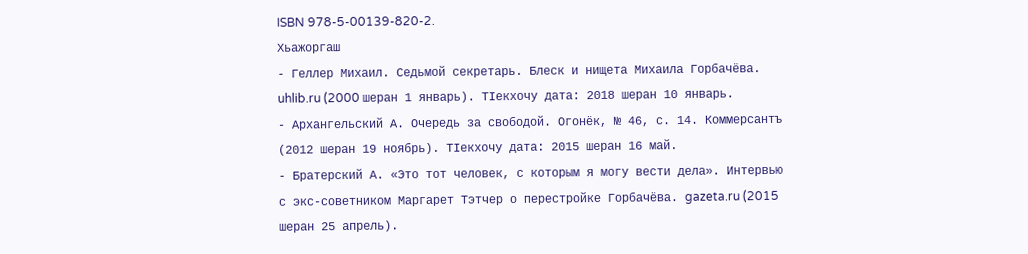ISBN 978-5-00139-820-2.
Хьажоргаш
- Геллер Михаил. Седьмой секретарь. Блеск и нищета Михаила Горбачёва. uhlib.ru (2000 шеран 1 январь). ТӀекхочу дата: 2018 шеран 10 январь.
- Архангельский А. Очередь за свободой. Огонёк, № 46, с. 14. Коммерсантъ (2012 шеран 19 ноябрь). ТӀекхочу дата: 2015 шеран 16 май.
- Братерский А. «Это тот человек, с которым я могу вести дела». Интервью с экс-советником Маргарет Тэтчер о перестройке Горбачёва. gazeta.ru (2015 шеран 25 апрель).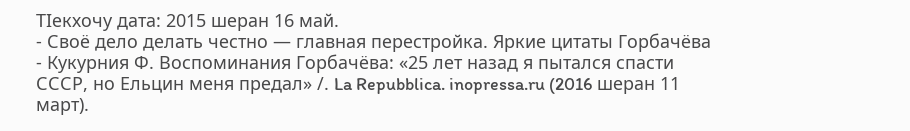ТӀекхочу дата: 2015 шеран 16 май.
- Своё дело делать честно — главная перестройка. Яркие цитаты Горбачёва
- Кукурния Ф. Воспоминания Горбачёва: «25 лет назад я пытался спасти СССР, но Ельцин меня предал» /. La Repubblica. inopressa.ru (2016 шеран 11 март).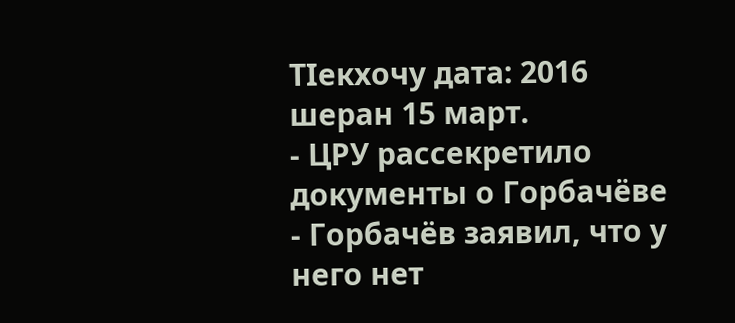ТӀекхочу дата: 2016 шеран 15 март.
- ЦРУ рассекретило документы о Горбачёве
- Горбачёв заявил, что у него нет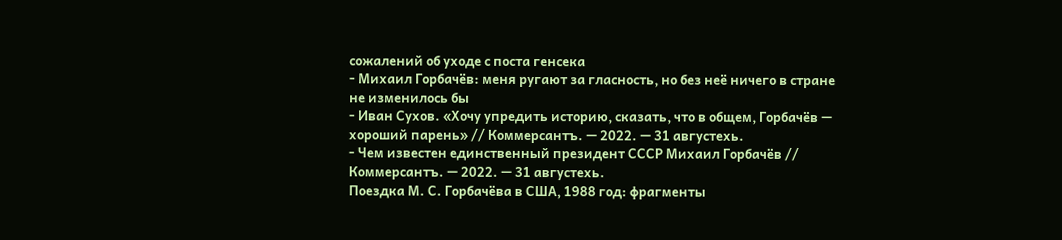сожалений об уходе с поста генсека
- Михаил Горбачёв: меня ругают за гласность, но без неё ничего в стране не изменилось бы
- Иван Сухов. «Хочу упредить историю, сказать, что в общем, Горбачёв — хороший парень» // Коммерсантъ. — 2022. — 31 августехь.
- Чем известен единственный президент СССР Михаил Горбачёв // Коммерсантъ. — 2022. — 31 августехь.
Поездка М. С. Горбачёва в США, 1988 год: фрагменты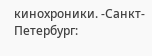кинохроники. -Санкт-Петербург: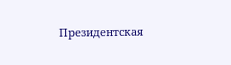Президентская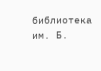библиотека им. Б.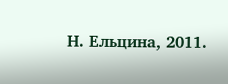Н. Ельцина, 2011.